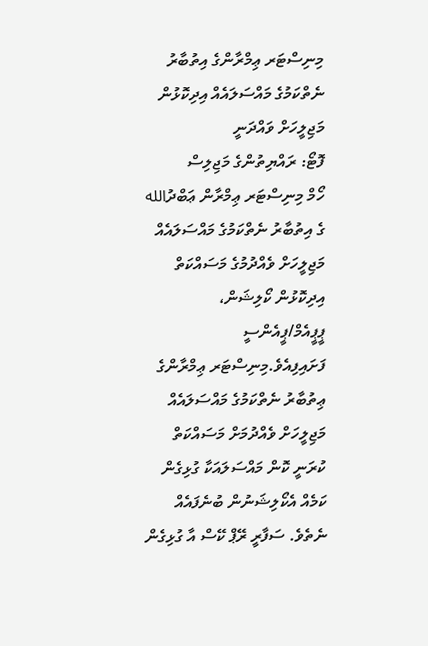މިނިސްޓަރ ޢިމްރާންގެ އިތުބާރު ނެތްކަމުގެ މައްސަލައެއް އިދިކޮޅުން މަޖިލީހަށް ވައްދަނީ
ފޮޓޯ: ރައްޔިތުންގެ މަޖިލިސް
ހޯމް މިނިސްޓަރ ޢިމްރާން ޢަބްދުالله ގެ އިތުބާރު ނެތްކަމުގެ މައްސަލައެއް މަޖިލީހަށް ވެއްދުމުގެ މަސައްކަތް އިދިކޮޅުން ކޯލިޝަން، ޕީޕީއެމް/ޕީއެންސީ ފަށައިފިއެވެ.މިނިސްޓަރ ޢިމްރާންގެ ޢިތުބާރު ނެތްކަމުގެ މައްސަލައެއް މަޖިލީހަށް ވެއްދުމަށް މަސައްކަތް ކުރަނީ ކޮން މައްސަލައަކާ ގުޅިގެން ކަމެއް އެކޯލިޝަނުން ބުނެފައެއް ނެތެވެ. ސަފާރީ ރޭޕް ކޭސް އާ ގުޅިގެން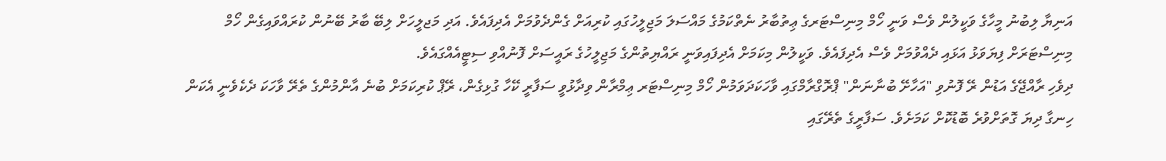އަނިޔާ ލިބުނު މީހާގެ ވަކީލުން ވެސް ވަނީ ހޯމް މިނިސްޓަރގެ ޢިތުބާރު ނެތްކަމުގެ މައްސަލަ މަޖިލީހުގައި ކުރިއަށް ގެންދެވުމަށް އެދިފައެވެ. އަދި މަޖލީހަށް ލިބޭ ބާރު ބޭނުން ކުރައްވައިގެން ހޯމް މިނިސްޓަރަށް ފިޔަވަޅު އަޅައި ދެއްވުމަށް ވެސް އެދިފައެވެ. ވަކީލުން މިކަމަށް އެދިފައިވަނީ ރައްޔިތުންގެ މަޖިލީހުގެ ރައީސަށް ފޮނުއްވި ސިޓީއެއްގައެވެ.
ދިވެހި ރާއްޖޭގެ އަޑުން ރޭ ފޮނުވި "އަހާށޭ ބުނާނަން" ޕްރޮގްރާމްގައި ވާހަކަދަވަމުން ހޯމް މިނިސްޓަރ ޢިމްރާން ވިދާޅުވީ ސަފާރީ ކޭހާ ގުޅިގެން، ރޭޕް ކުރިކަމަށް ބުނެ އާންމުންގެ ތެރޭ ވާހަކަ ދެކެވެނީ އެކަން ހިނގާ ދިޔަ ގޮތަށްވުރެ ބޮޑުކޮށް ކަމަށެވެ. ސަފާރީގެ ތެރޭގައި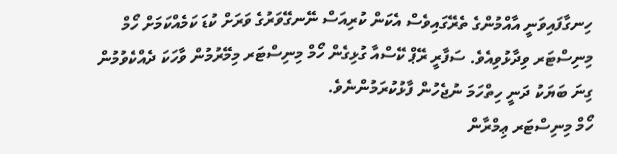ހިނގާފައިވަނީ އާއްމުންގެ ތެރޭގައިވެސް އެކަން ކުރިއަސް ނޭނގޭވަރުގެ ވަރަށް ކުޑަ ކަމެއްކަމަށް ހޯމް މިނިސްޓަރ ވިދާޅުވިއެވެ. ސަފާރީ ރޭޕް ކޭސްއާ ގުޅިގެން ހޯމް މިނިސްޓަރ މިމޭރުމުން ވާހަކަ ދެއްކެވުމުން ގިނަ ބަޔަކު ދަނީ ހިތްހަމަ ނުޖެހުން ފާޅުކުރަމުންނެވެ.
ހޯމް މިނިސްޓަރ ޢިމްރާން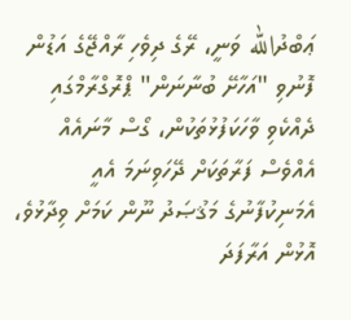ޢަބްދުالله ވަނީ، ރޭގެ ދިވެހި ރާއްޖޭގެ އަޑުން ފޮނުވި "އަހާށޭ ބުނާނަން" ޕްރޮގްރާމްގައި ދެއްކެވި ވާހަކަފުޅުތަކުން، ގޯސް މާނައެއް އެއްވެސް ފަރާތަކަށް ދޭހަވިނަމަ އެއީ އެމަނިކުފާނުގެ މަޤުޞަދު ނޫން ކަމަށް ވިދާޅުވެ، އޮޅުން އަރާފަދަ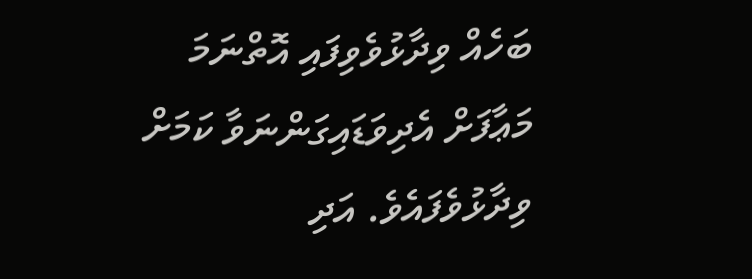ބަހެއް ވިދާޅުވެވިފައި އޮތްނަމަ މަޢާފަށް އެދިވަޑައިގަންނަވާ ކަމަށް ވިދާޅުވެފައެވެ. އަދި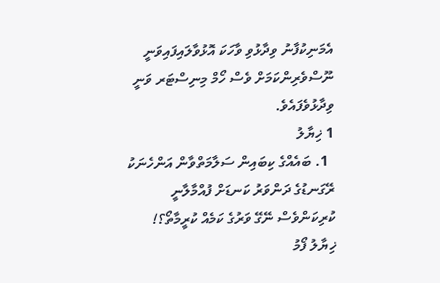އެމަނިކުފާނު ވިދާޅުވި ވާހަކަ އޮޅުވާލައިފައިވަނީ ނޫސްވެރިންކަމަށް ވެސް ހޯމް މިނިސްޓަރ ވަނީ ވިދާޅުވެފައެވެ.
1 ޚިޔާލު
  1. ބައެއްގެ ކިބައިން ސަލާމަތްވާން އަންހެނަކު ރޭގަނޑުގެ ދަންވަރު ކަނޑަށް ފުއްމާލާނީ ކުރިކަންވެސް ނޭގޭ ވަރުގެ ކަމެއް ކުރީމާތޯ؟!
ޚިޔާލު ފޯމު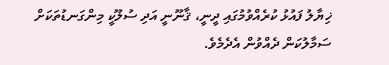ޚިޔާލު ފައުޅު ކުރެއްވުމުގައި ދީނީ، ޤާނޫނީ އަދި ސުލޫކީ މިންގަނޑުތަކަށް ސަމާލުކަން ދެއްވުން އެދެމެވެ.